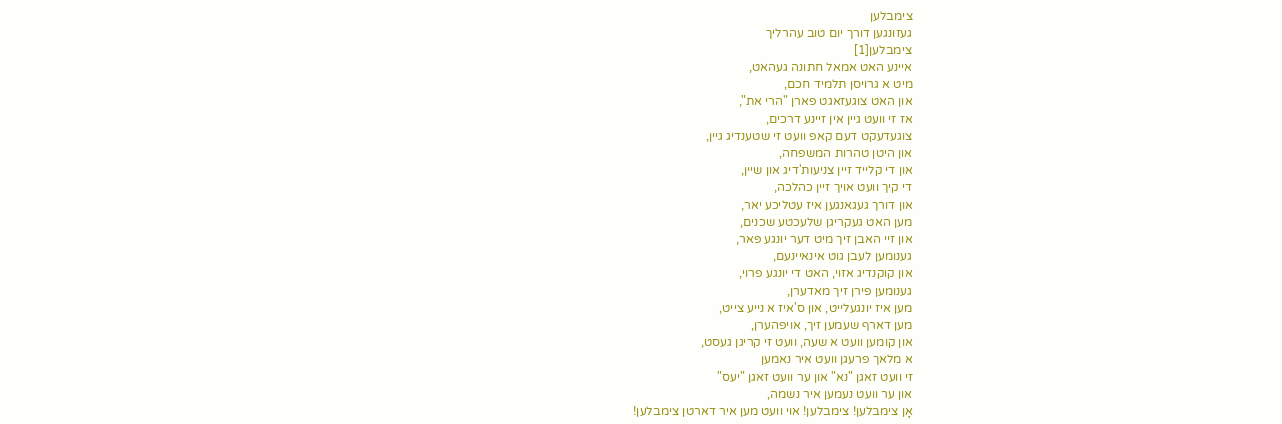צימבלען
געזונגען דורך יום טוב עהרליך
צימבלען[1]
איינע האט אמאל חתונה געהאט,
מיט א גרויסן תלמיד חכם,
און האט צוגעזאגט פארן "הרי את",
אז זי וועט גיין אין זיינע דרכים,
צוגעדעקט דעם קאפ וועט זי שטענדיג גיין,
און היטן טהרות המשפחה,
און די קלייד זיין צניעות'דיג און שיין,
די קיך וועט אויך זיין כהלכה,
און דורך געגאנגען איז עטליכע יאר,
מען האט געקריגן שלעכטע שכנים,
און זיי האבן זיך מיט דער יונגע פּאר,
גענומען לעבן גוט אינאיינעם,
און קוקנדיג אזוי, האט די יונגע פרוי,
גענומען פירן זיך מאדערן,
מען איז יונגעלייט, און ס'איז א נייע צייט,
מען דארף שעמען זיך, אויפהערן,
און קומען וועט א שעה, וועט זי קריגן געסט,
א מלאך פרעגן וועט איר נאמען
זי וועט זאגן "נא" און ער וועט זאגן "יעס"
און ער וועט נעמען איר נשמה,
אָן צימבלען! צימבלען! אוי וועט מען איר דארטן צימבלען!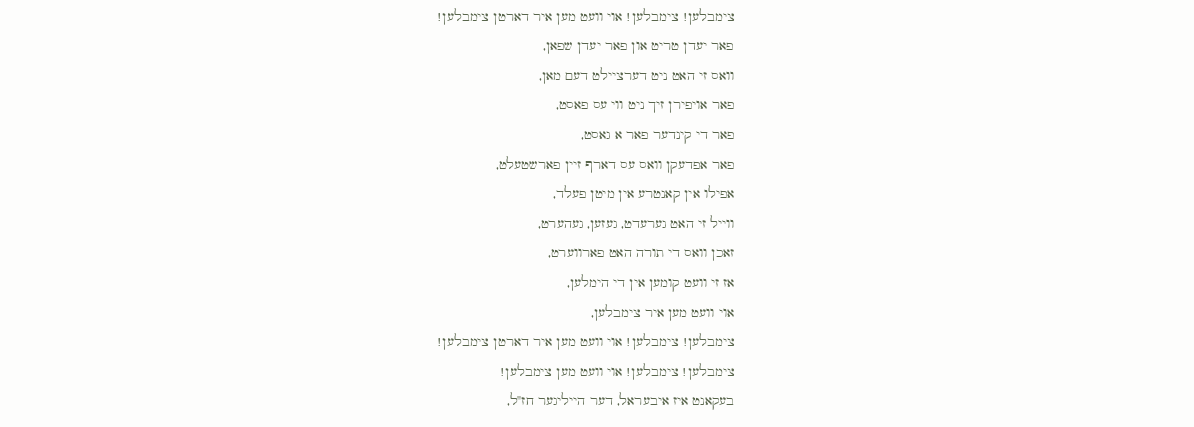צימבלען! צימבלען! אוי וועט מען איר דארטן צימבלען!
פאר יעדן טריט און פאר יעדן שפאן,
וואס זי האט ניט דערציילט דעם מאן,
פאר אויפירן זיך ניט ווי עס פאסט,
פאר די קינדער פאר א גאסט,
פאר אפדעקן וואס עס דארף זיין פארשטעלט,
אפילו אין קאנטרע אין מיטן פעלד,
ווייל זי האט גערעדט, געזען, געהערט,
זאכן וואס די תורה האט פארווערט,
אז זי וועט קומען אין די הימלען,
אוי וועט מען איר צימבלען,
צימבלען! צימבלען! אוי וועט מען איר דארטן צימבלען!
צימבלען! צימבלען! אוי וועט מען צימבלען!
בעקאנט איז איבעראל, דער הייליגער חז"ל,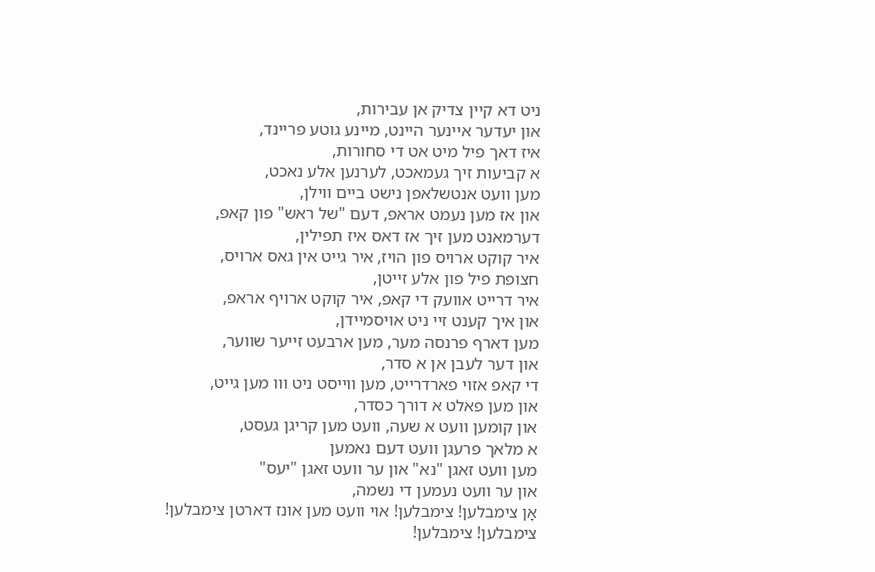ניט דא קיין צדיק אן עבירות,
און יעדער איינער היינט, מיינע גוטע פריינד,
איז דאך פיל מיט אט די סחורות,
א קביעות זיך געמאכט, לערנען אלע נאכט,
מען וועט אנטשלאפן נישט ביים ווילן,
און אז מען נעמט אראפ, דעם "של ראש" פון קאפ,
דערמאנט מען זיך אז דאס איז תפילין,
איר קוקט ארויס פון הויז, איר גייט אין גאס ארויס,
חצופת פיל פון אלע זייטן,
איר דרייט אוועק די קאפ, איר קוקט ארויף אראפ,
און איך קענט זיי ניט אויסמיידן,
מען דארף פרנסה מער, מען ארבעט זייער שווער,
און דער לעבן אן א סדר,
די קאפ אזוי פארדרייט, מען ווייסט ניט ווו מען גייט,
און מען פאלט א דורך כסדר,
און קומען וועט א שעה, וועט מען קריגן געסט,
א מלאך פרעגן וועט דעם נאמען
מען וועט זאגן "נא" און ער וועט זאגן "יעס"
און ער וועט נעמען די נשמה,
אָן צימבלען! צימבלען! אוי וועט מען אונז דארטן צימבלען!
צימבלען! צימבלען!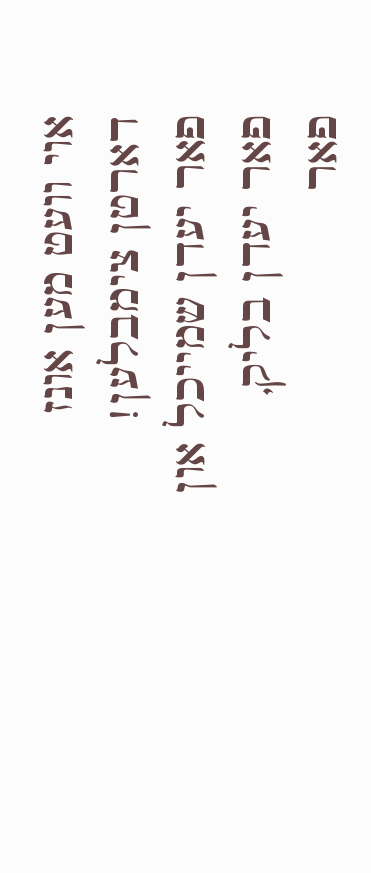אוי וועט מען אונז דארטן צימבלען!
פאר יעדן שמייכל און פאר יעדן בליק,
פאר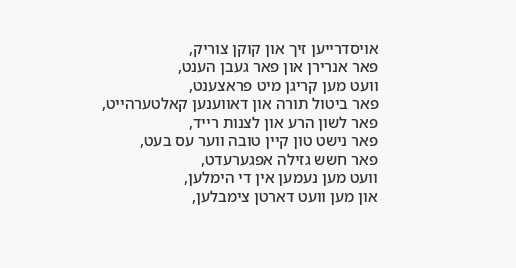אויסדרייען זיך און קוקן צוריק,
פאר אנרירן און פאר געבן הענט,
וועט מען קריגן מיט פראצענט,
פאר ביטול תורה און דאווענען קאלטערהייט,
פאר לשון הרע און לצנות רייד,
פאר נישט טון קיין טובה ווער עס בעט,
פאר חשש גזילה אפגערעדט,
וועט מען נעמען אין די הימלען,
און מען וועט דארטן צימבלען,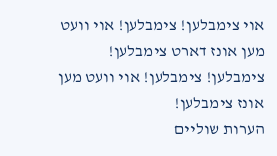אוי צימבלען! צימבלען! אוי וועט מען אונז דארט צימבלען!
צימבלען! צימבלען! אוי וועט מען אונז צימבלען!
הערות שוליים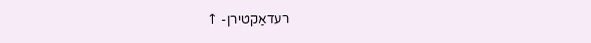רעדאַקטירן- ↑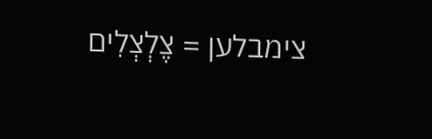צימבלען = צֶלְצְלִים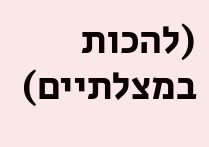(להכות במצלתיים)